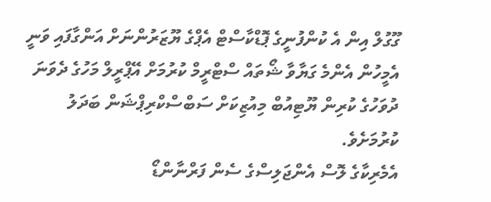ގޫގުލް އިން އެ ކުންފުނީގެ ޕޮޑްކާސްޓް އެޕްގެ ޔޫޒަރުންނަށް އަންގާފައި ވަނީ އެމީހުން އެންމެ ގަޔާވާ ޝޯތައް ސްޓްރީމް ކުރުމަށް އޭޕްރީލް މަހުގެ ދެވަނަ ދުވަހުގެ ކުރިން ޔޫޓިއުބް މިއުޒިކަށް ސަބްސްކްރިޕްޝަން ބަދަލު ކުރުމަށެވެ.
އެމެރިކާގެ ލޮސް އެންޖަލިސްގެ ސެން ފަރްނާންޑޯ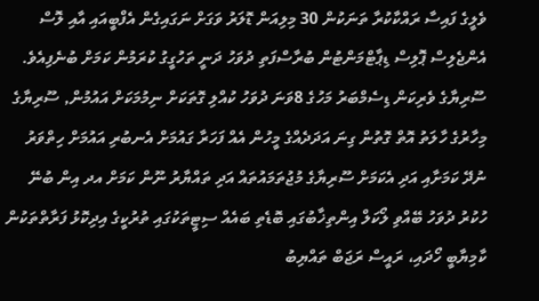ވެލީގެ ފައިސާ ރައްކާކުރާ ތަނަކުން 30 މިލިއަން ޑޮލަރު ވަގަށް ނަގައިގެން އެފްބީއައި އާއި ލޮސް އެންޖެލިސް ޕޮލިސް ޑިޕާޓްމަންޓުން ބުރާސްފަތި ދުވަހު ދަނީ ތަހުގީގު ކުރަމުން ކަމަށް ބުނެފިއެވެ.
ސޫރިޔާގެ ވެރިކަން ޑިސެމްބަރު މަހުގެ 8ވަނަ ދުވަހު ކުއްލި ގޮތަކަށް ނިމުމަކަށް އައުމުން, ސޫރިޔާގެ މިހާރުގެ ހާލަތު އޮތް ގޮތުން ގިނަ އަދަދެއްގެ މީހުން އެއް ފަހަރާ ގައުމަށް އެނބުރި އައުމަށް ހިތްވަރު ނުދޭ ކަމަށާއި އަދި އެކަމަށް ސޫރިޔާގެ މުޖުތަމައުތައް އަދި ތައްޔާރު ނޫން ކަމަށް އދ އިން ބުނޭ
ހުކުރު ދުވަހު ބޭއްވި ލޯކަލް އިންތިޚާބުގައި ބޮޑެތި ބައެއް ސިޓީތަކުގައި ތުރުކީގެ އިދިކޮޅު ފަރާތްތަކުން ކާމިޔާބީ ހޯދައި، ރައީސް ރަޖަބް ތައްޔިބު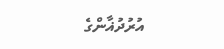އުރުދުޣާންގެ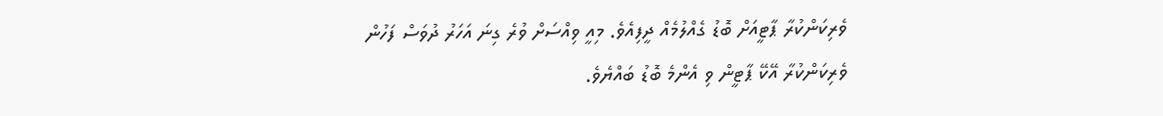ވެރިކަންކުރާ ޕާޓީއަށް ބޮޑު ގެއްލުމެއް ދީފިއެވެ. މިއީ ވިއްސަށް ވުރެ ގިނަ އަހަރު ދުވަސް ފަހުން ވެރިކަންކުރާ އޭކޭ ޕާޓީން ވި އެންމެ ބޮޑު ބައްޔެވެ.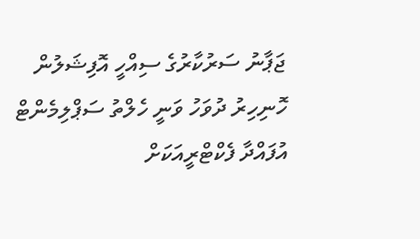ޖަޕާނު ސަރުކާރުގެ ސިއްހީ އޮފިޝަލުން ހޮނިހިރު ދުވަހު ވަނީ ހެލްތު ސަޕްލިމެންޓް އުފައްދާ ފެކްޓްރީއަކަށް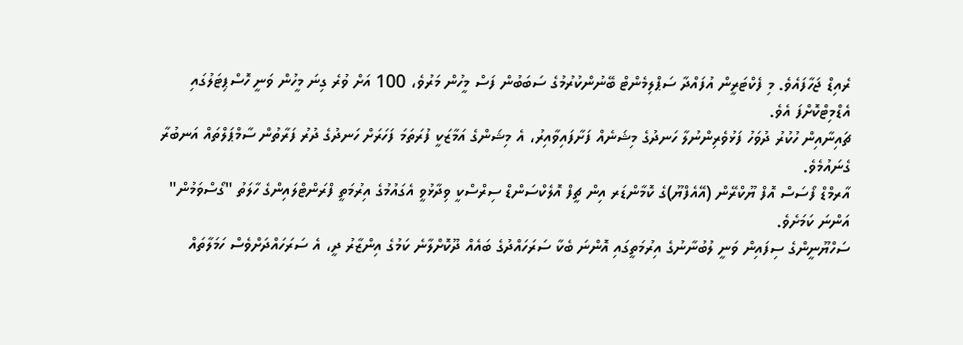ރެއިޑް ޖަހާފައެވެ. މި ފެކްޓަރީން އުފައްދާ ސަޕްލިމެންޓް ބޭނުންކުރުމުގެ ސަބަބުން ފަސް މީހުން މަރުވެ، 100 އަށް ވުރެ ގިނަ މީހުން ވަނީ ހޮސްޕިޓަލުގައި އެޑްމިޓްކޮށްފަ އެވެ.
ޗައިނާއިން ހުކުރު ދުވަހު ފަޅުވެރިންނުލާ ހަނދުގެ މިޝަނެއް ފަށާފައިވާއިރު، އެ މިޝަންގެ އަމާޒަކީ ފުރަތަމަ ފަހަރަށް ހަނދުގެ ދުރު ފަރާތުން ސާމްޕަލްތައް އަނބުރާ ގެނައުމެވެ.
އާރމްޑް ފޯސަސް އޮފް ޔޫކްރޭން (އޭއެފްޔޫ)ގެ ކޮމާންޑަރ އިން ޗީފް އޮލެކްސަންޑް ސިރްސްކީ ވިދާޅުވީ އެގައުމުގެ އިރުމަތީ ފްރަންޓްލައިންގެ ހާލަތު "ގޯސްވަމުން" އަންނަ ކަމަށެވެ.
ސަހްޔޫނީންގެ ސިފައިން ވަނީ ލުބުނާނުގެ އިރުމަތީގައި އޮންނަ ބެކާ ސަރަހައްދުގެ ބައެއް ދޫކޮށްލާނެ ކަމުގެ އިންޒާރު ދީ، އެ ސަރަހައްދަށްވެސް ހަމަލާތައް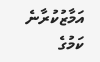އަމާޒުކުރާނެ ކަމުގެ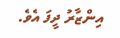އިންޒާރު ދީފަ އެވެ.